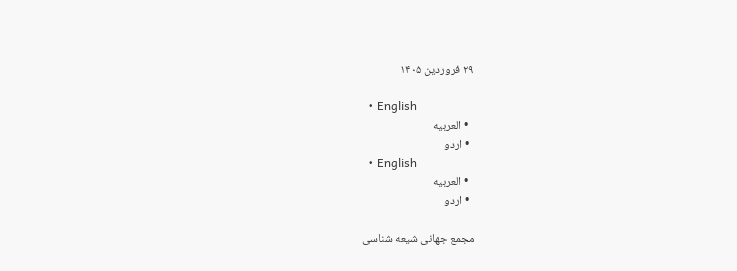۲۹ فروردین ۱۴۰۵

  • English
  • العربیه
  • اردو
  • English
  • العربیه
  • اردو

مجمع جهانی شیعه شناسی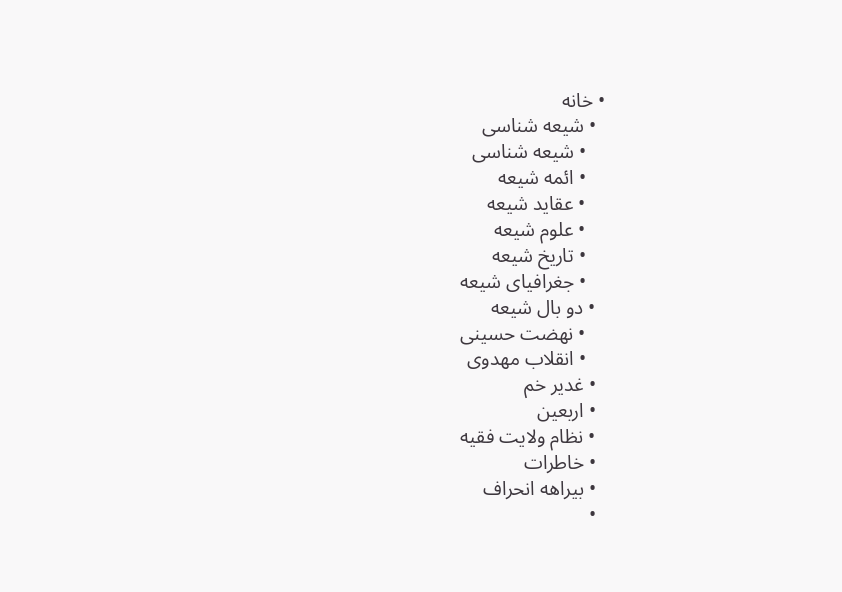• خانه
  • شیعه شناسی
    • شیعه شناسی
    • ائمه شیعه
    • عقاید شیعه
    • علوم شیعه
    • تاریخ شیعه
    • جغرافیای شیعه
  • دو بال شیعه
    • نهضت حسینی
    • انقلاب مهدوی
  • غدیر خم
  • اربعین
  • نظام ولایت فقیه
  • خاطرات
  • بیراهه انحراف
  •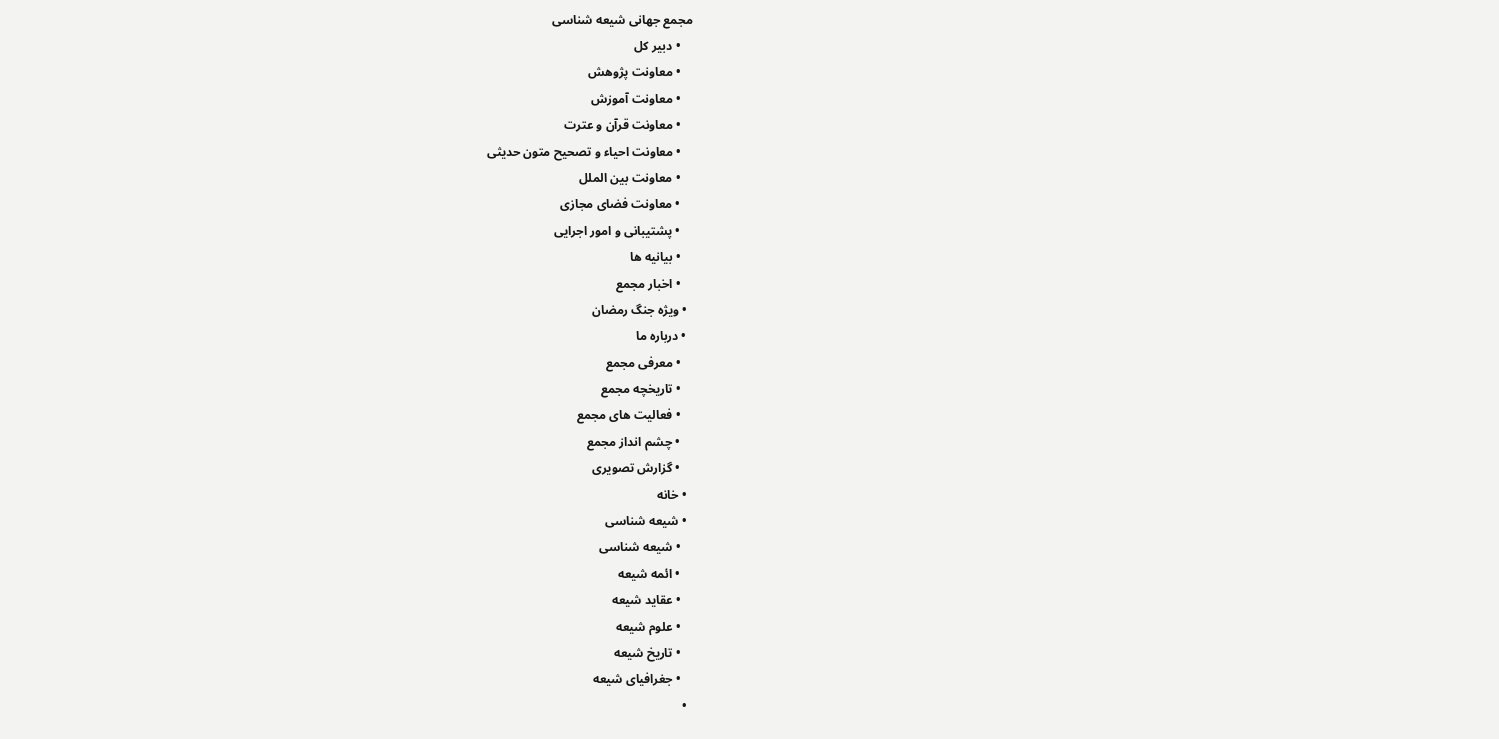مجمع جهانی شیعه شناسی
    • دبیر کل
    • معاونت پژوهش
    • معاونت آموزش
    • معاونت قرآن و عترت
    • معاونت احیاء و تصحیح متون حدیثی
    • معاونت بین الملل
    • معاونت فضای مجازی
    • پشتیبانی و امور اجرایی
    • بیانیه ها
    • اخبار مجمع
  • ویژه جنگ رمضان
  • درباره ما
    • معرفی مجمع
    • تاریخچه مجمع
    • فعالیت های مجمع
    • چشم انداز مجمع
    • گزارش تصویری
  • خانه
  • شیعه شناسی
    • شیعه شناسی
    • ائمه شیعه
    • عقاید شیعه
    • علوم شیعه
    • تاریخ شیعه
    • جغرافیای شیعه
  •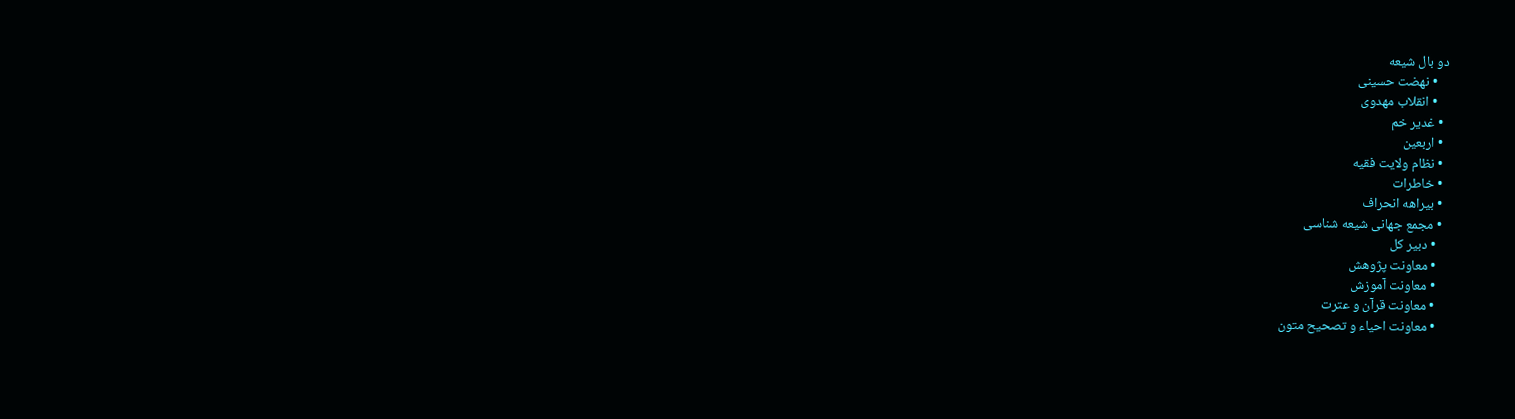دو بال شیعه
    • نهضت حسینی
    • انقلاب مهدوی
  • غدیر خم
  • اربعین
  • نظام ولایت فقیه
  • خاطرات
  • بیراهه انحراف
  • مجمع جهانی شیعه شناسی
    • دبیر کل
    • معاونت پژوهش
    • معاونت آموزش
    • معاونت قرآن و عترت
    • معاونت احیاء و تصحیح متون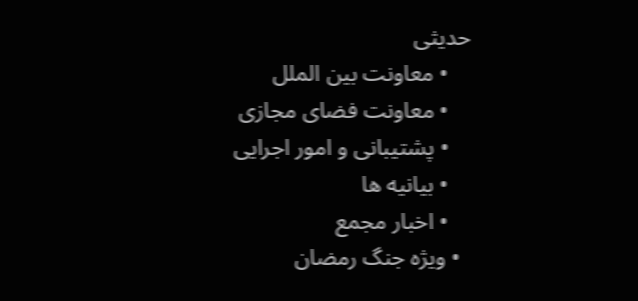حدیثی
    • معاونت بین الملل
    • معاونت فضای مجازی
    • پشتیبانی و امور اجرایی
    • بیانیه ها
    • اخبار مجمع
  • ویژه جنگ رمضان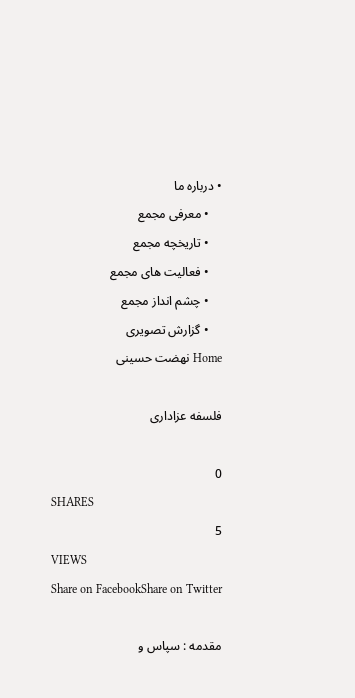• درباره ما
    • معرفی مجمع
    • تاریخچه مجمع
    • فعالیت های مجمع
    • چشم انداز مجمع
    • گزارش تصویری
Home نهضت حسینی

فلسفه عزادارى

0
SHARES
5
VIEWS
Share on FacebookShare on Twitter

مقدمه : سپاس و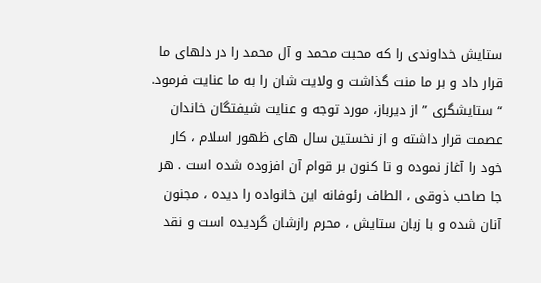ستایش خداوندى را که محبت محمد و آل محمد را در دلهاى ما قرار داد و بر ما منت گذاشت و ولایت شان را به ما عنایت فرمود. “ستایشگرى ” از دیرباز، مورد توجه و عنایت شیفتگان خاندان عصمت قرار داشته و از نخستین سال هاى ظهور اسلام ، کار خود را آغاز نموده و تا کنون بر قوام آن افزوده شده است . هر جا صاحب ذوقى ، الطاف رئوفانه این خانواده را دیده ، مجنون آنان شده و با زبان ستایش ، محرم رازشان گردیده است و نقد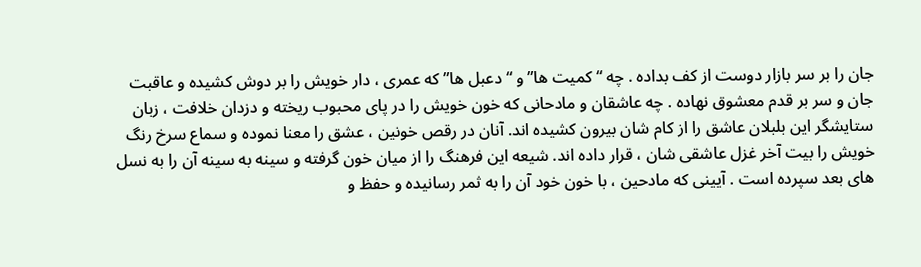جان را بر سر بازار دوست از کف بداده . چه “کمیت ها” و “دعبل ها” که عمرى ، دار خویش را بر دوش کشیده و عاقبت جان و سر بر قدم معشوق نهاده . چه عاشقان و مادحانى که خون خویش را در پاى محبوب ریخته و دزدان خلافت ، زبان ستایشگر این بلبلان عاشق را از کام شان بیرون کشیده اند. آنان در رقص خونین ، عشق را معنا نموده و سماع سرخ ‌رنگ خویش را بیت آخر غزل عاشقى شان ، قرار داده اند. شیعه این فرهنگ را از میان خون گرفته و سینه به سینه آن را به نسل هاى بعد سپرده است . آیینى که مادحین ، با خون خود آن را به ثمر رسانیده و حفظ و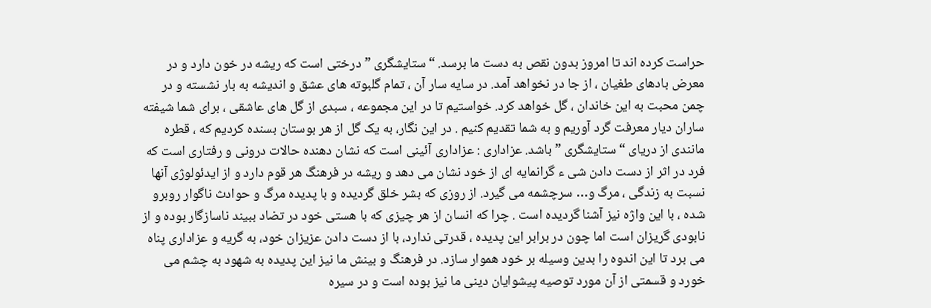حراست کرده اند تا امروز بدون نقص به دست ما برسد. “ستایشگرى ” درختى است که ریشه در خون دارد و در معرض بادهاى طغیان ، از جا در نخواهد آمد. در سایه سار آن ، تمام گلبوته هاى عشق و اندیشه به بار نشسته و در چمن محبت به این خاندان ، گل خواهد کرد. خواستیم تا در این مجموعه ، سبدى از گل هاى عاشقى ، براى شما شیفته ساران دیار معرفت گرد آوریم و به شما تقدیم کنیم . در این نگار، به یک گل از هر بوستان بسنده کردیم که ، قطره مانندى از دریاى “ستایشگرى ” باشد. عزادارى : عزادارى آئینى است که نشان دهنده حالات درونى و رفتارى است که فرد در اثر از دست دادن شى ء گرانمایه اى از خود نشان مى دهد و ریشه در فرهنگ هر قوم دارد و از ایدئولوژى آنها نسبت به زندگى ، مرگ و… سرچشمه مى گیرد. از روزى که بشر خلق گردیده و با پدیده مرگ و حوادث ناگوار روبرو شده ، با این واژه نیز آشنا گردیده است . چرا که انسان از هر چیزى که با هستى خود در تضاد ببیند ناسازگار بوده و از نابودى گریزان است اما چون در برابر این پدیده ، قدرتى ندارد، با از دست دادن عزیزان خود، به گریه و عزادارى پناه مى برد تا این اندوه را بدین وسیله بر خود هموار سازد. در فرهنگ و بینش ما نیز این پدیده به شهود به چشم مى خورد و قسمتى از آن مورد توصیه پیشوایان دینى ما نیز بوده است و در سیره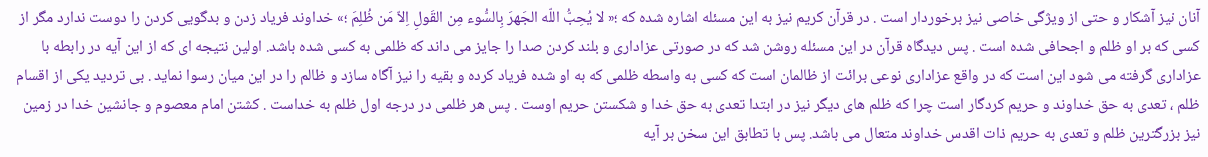آنان نیز آشکار و حتى از ویژگى خاصى نیز برخوردار است . در قرآن کریم نیز به این مسئله اشاره شده که ؛« لا یُحِبُّ اللّه الجَهرَ بِالسُّوء مِن القَولِ اِلاّ مَن ظُلِمَ ؛» خداوند فریاد زدن و بدگویى کردن را دوست ندارد مگر از کسى که بر او ظلم و اجحافى شده است . پس دیدگاه قرآن در این مسئله روشن شد که در صورتى عزادارى و بلند کردن صدا را جایز مى داند که ظلمى به کسى شده باشد. اولین نتیجه اى که از این آیه در رابطه با عزادارى گرفته مى شود این است که در واقع عزادارى نوعى برائت از ظالمان است که کسى به واسطه ظلمى که به او شده فریاد کرده و بقیه را نیز آگاه سازد و ظالم را در این میان رسوا نماید . بى تردید یکى از اقسام ظلم ، تعدى به حق خداوند و حریم کردگار است چرا که ظلم هاى دیگر نیز در ابتدا تعدى به حق خدا و شکستن حریم اوست . پس هر ظلمى در درجه اول ظلم به خداست . کشتن امام معصوم و جانشین خدا در زمین نیز بزرگترین ظلم و تعدى به حریم ذات اقدس خداوند متعال مى باشد. پس با تطابق این سخن بر آیه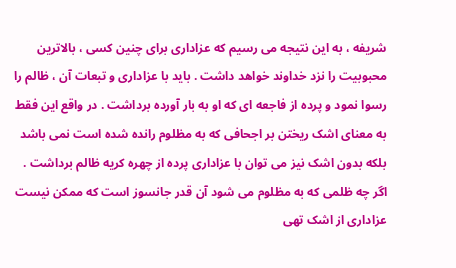شریفه ، به این نتیجه مى رسیم که عزادارى براى چنین کسى ، بالاترین محبوبیت را نزد خداوند خواهد داشت . باید با عزادارى و تبعات آن ، ظالم را رسوا نمود و پرده از فاجعه اى که او به بار آورده برداشت . در واقع این فقط به معناى اشک ریختن بر اجحافى که به مظلوم رانده شده است نمى باشد بلکه بدون اشک نیز مى توان با عزادارى پرده از چهره کریه ظالم برداشت . اگر چه ظلمى که به مظلوم مى شود آن قدر جانسوز است که ممکن نیست عزادارى از اشک تهى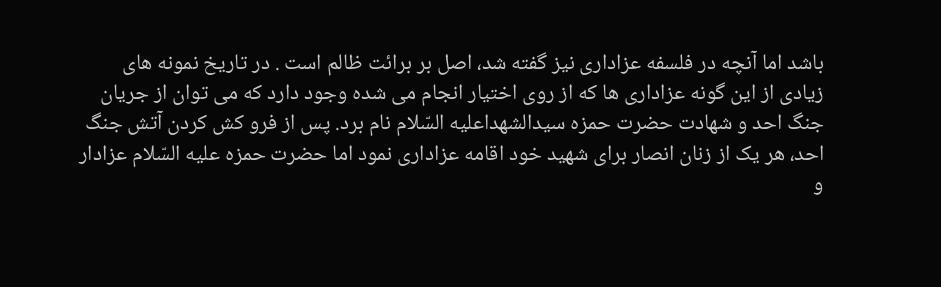باشد اما آنچه در فلسفه عزادارى نیز گفته شد، اصل بر برائت ظالم است . در تاریخ نمونه هاى زیادى از این گونه عزادارى ها که از روى اختیار انجام مى شده وجود دارد که مى توان از جریان جنگ احد و شهادت حضرت حمزه سیدالشهداعلیه السّلام نام برد. پس از فرو کش کردن آتش جنگ احد، هر یک از زنان انصار براى شهید خود اقامه عزادارى نمود اما حضرت حمزه علیه السّلام عزادار و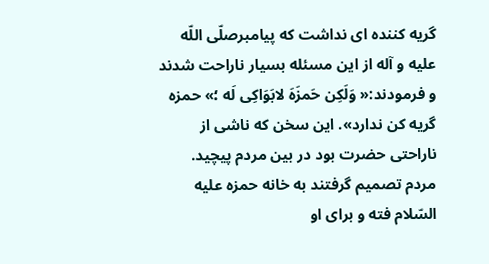گریه کننده اى نداشت که پیامبرصلّى اللّه علیه و آله از این مسئله بسیار ناراحت شدند و فرمودند:« وَلَکِن حَمزَهَ لابَوَاکِى لَه ؛» حمزه گریه کن ندارد». این سخن که ناشى از ناراحتى حضرت بود در بین مردم پیچید. مردم تصمیم گرفتند به خانه حمزه علیه السّلام فته و براى او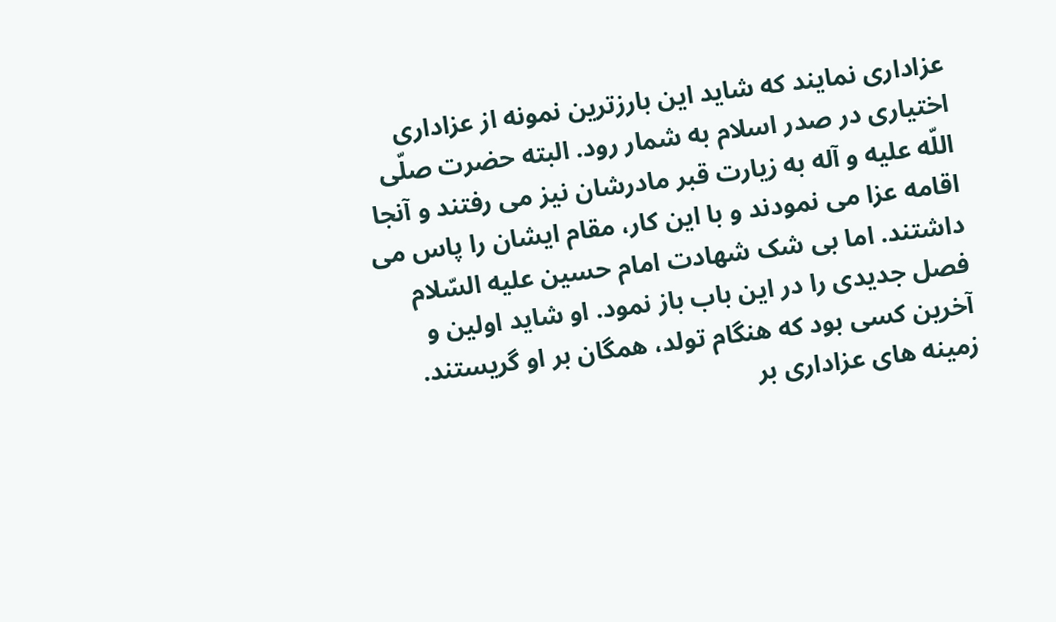عزادارى نمایند که شاید این بارزترین نمونه از عزادارى اختیارى در صدر اسلام به شمار رود. البته حضرت صلّى اللّه علیه و آله به زیارت قبر مادرشان نیز مى رفتند و آنجا اقامه عزا مى نمودند و با این کار، مقام ایشان را پاس مى داشتند. اما بى شک شهادت امام حسین علیه السّلام فصل جدیدى را در این باب باز نمود. او شاید اولین و آخرین کسى بود که هنگام تولد، همگان بر او گریستند. زمینه هاى عزادارى بر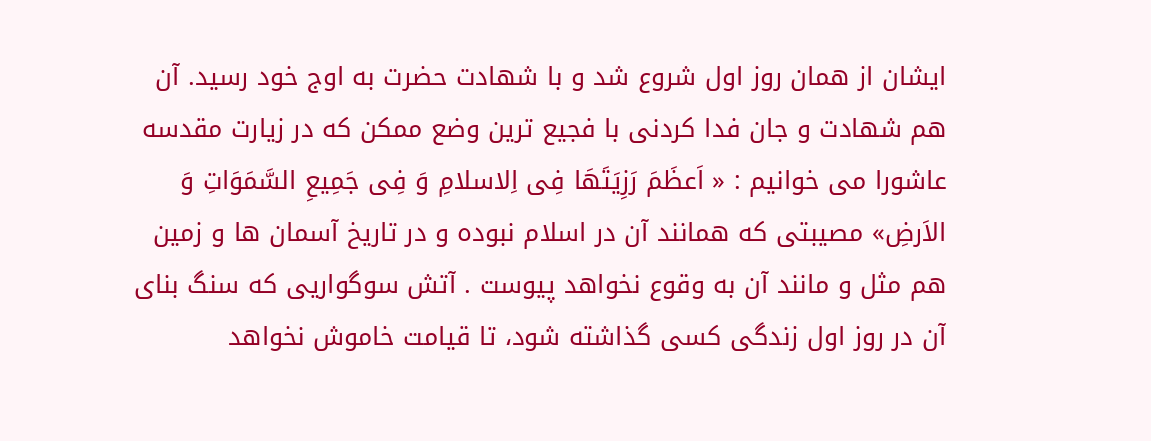ایشان از همان روز اول شروع شد و با شهادت حضرت به اوج خود رسید. آن هم شهادت و جان فدا کردنى با فجیع ترین وضع ممکن که در زیارت مقدسه عاشورا مى خوانیم : « اَعظَمَ رَزِیَتَهَا فِى اِلاسلامِ وَ فِى جَمِیعِ السَّمَوَاتِ وَ الاَرضِ» مصیبتى که همانند آن در اسلام نبوده و در تاریخ آسمان ها و زمین هم مثل و مانند آن به وقوع نخواهد پیوست . آتش سوگواریى که سنگ بناى آن در روز اول زندگى کسى گذاشته شود، تا قیامت خاموش نخواهد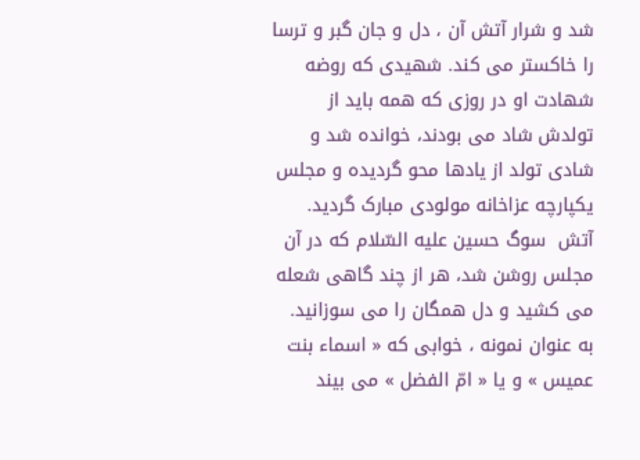شد و شرار آتش آن ، دل و جان گبر و ترسا را خاکستر مى کند. شهیدى که روضه شهادت او در روزى که همه باید از تولدش شاد مى بودند، خوانده شد و شادى تولد از یادها محو گردیده و مجلس یکپارچه عزاخانه مولودى مبارک گردید. آتش ‍ سوگ حسین علیه السّلام که در آن مجلس روشن شد، هر از چند گاهى شعله مى کشید و دل همگان را مى سوزانید. به عنوان نمونه ، خوابى که « اسماء بنت عمیس » و یا « امّ الفضل » مى بیند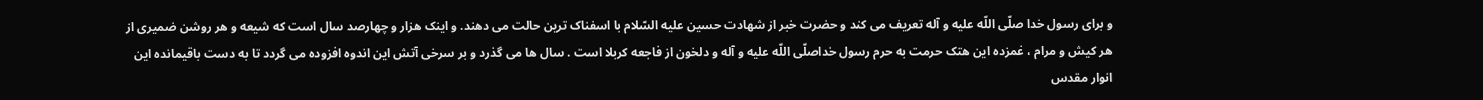و براى رسول خدا صلّى اللّه علیه و آله تعریف مى کند و حضرت خبر از شهادت حسین علیه السّلام با اسفناک ترین حالت مى دهند. و اینک هزار و چهارصد سال است که شیعه و هر روشن ضمیرى از هر کیش و مرام ، غمزده این هتک حرمت به حرم رسول خداصلّى اللّه علیه و آله و دلخون از فاجعه کربلا است . سال ها مى گذرد و بر سرخى آتش این اندوه افزوده مى گردد تا به دست باقیمانده این انوار مقدس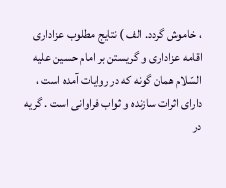، خاموش گردد. الف ) نتایج مطلوب عزادارى اقامه عزادارى و گریستن بر امام حسین علیه السّلام همان گونه که در روایات آمده است ، داراى اثرات سازنده و ثواب فراوانى است . گریه در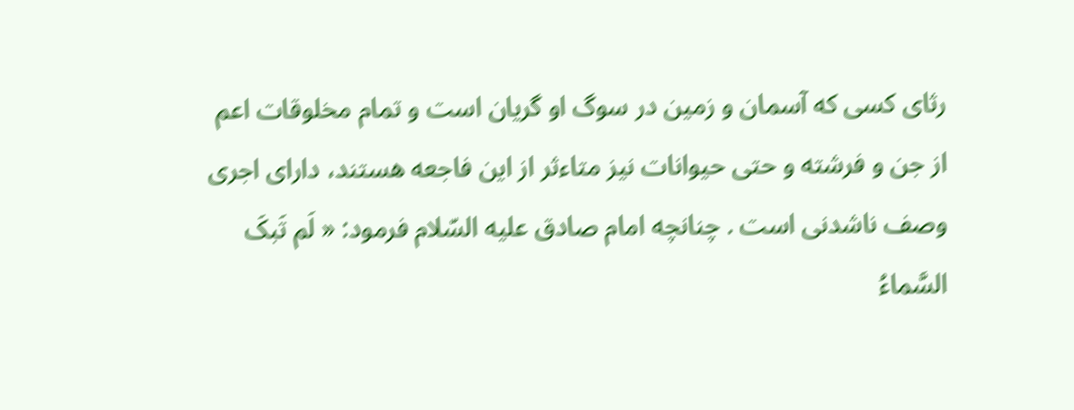رثاى کسى که آسمان و زمین در سوگ او گریان است و تمام مخلوقات اعم از جن و فرشته و حتى حیوانات نیز متاءثر از این فاجعه هستند، داراى اجرى وصف ناشدنى است . چنانچه امام صادق علیه السّلام فرمود: « لَم تَبکَ السَّماءُ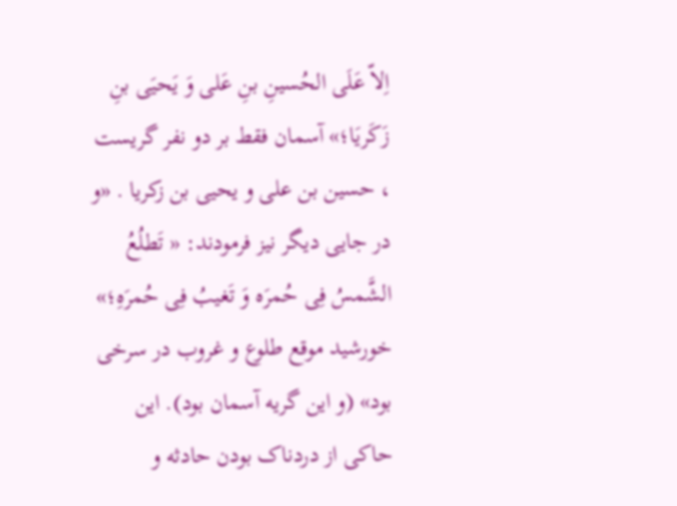اِلاّ عَلَى الحُسینِ بنِ عَلى وَ یَحیَى بنِ زَکَریَا؛» آسمان فقط بر دو نفر گریست ، حسین بن على و یحیى بن زکریا . «و در جایى دیگر نیز فرمودند: « تَطلُعُ الشَّمسُ فِى حُمرَه وَ تَغیبُ فِى حُمرَهِ؛» خورشید موقع طلوع و غروب در سرخى بود» (و این گریه آسمان بود). این حاکى از دردناک بودن حادثه و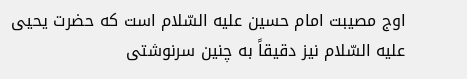اوج مصیبت امام حسین علیه السّلام است که حضرت یحیى علیه السّلام نیز دقیقاً به چنین سرنوشتى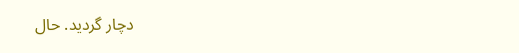دچار گردید. حال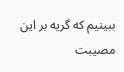ببینیم که گریه بر این مصیبت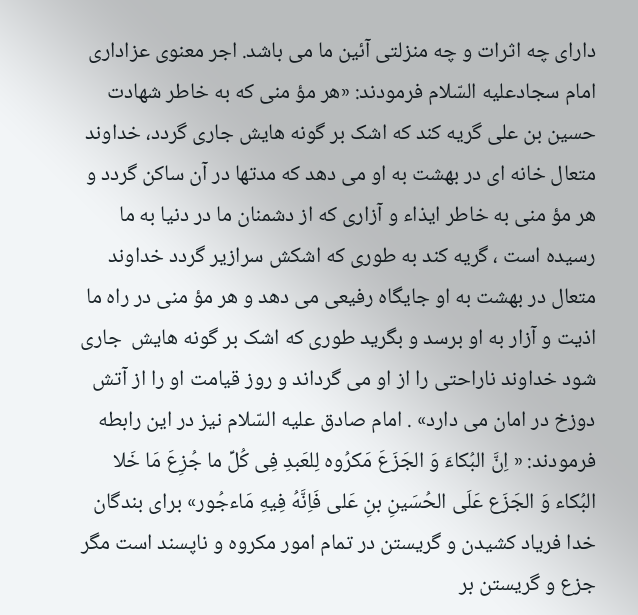داراى چه اثرات و چه منزلتى آئین ما مى باشد. اجر معنوى عزادارى امام سجادعلیه السّلام فرمودند: «هر مؤ منى که به خاطر شهادت حسین بن على گریه کند که اشک بر گونه هایش جارى گردد، خداوند متعال خانه اى در بهشت به او مى دهد که مدتها در آن ساکن گردد و هر مؤ منى به خاطر ایذاء و آزارى که از دشمنان ما در دنیا به ما رسیده است ، گریه کند به طورى که اشکش سرازیر گردد خداوند متعال در بهشت به او جایگاه رفیعى مى دهد و هر مؤ منى در راه ما اذیت و آزار به او برسد و بگرید طورى که اشک بر گونه هایش ‍ جارى شود خداوند ناراحتى را از او مى گرداند و روز قیامت او را از آتش دوزخ در امان مى دارد» . امام صادق علیه السّلام نیز در این رابطه فرمودند: « اِنَّ البُکاءَ وَ الجَزَعَ مَکرُوه لِلعَبدِ فِى کُلِّ ما جُزِعَ مَا خَلا البُکاء وَ الجَزَع عَلَى الحُسَینِ بنِ عَلى فَاِنَّهُ فِیهِ مَاءجُور» براى بندگان خدا فریاد کشیدن و گریستن در تمام امور مکروه و ناپسند است مگر جزع و گریستن بر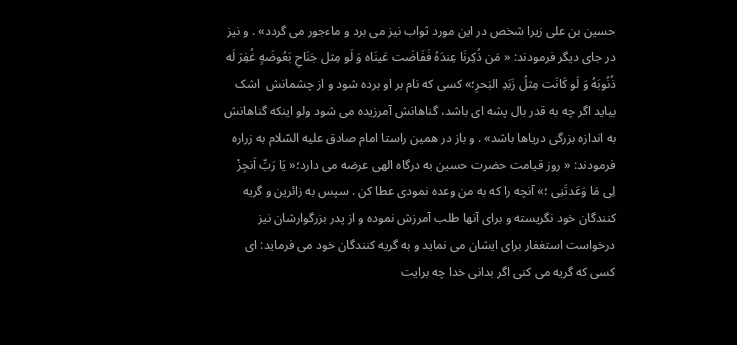حسین بن على زیرا شخص در این مورد ثواب نیز مى برد و ماءجور مى گردد» . و نیز در جاى دیگر فرمودند: « مَن ذُکِرنَا عِندَهُ فَفَاضَت عَینَاه وَ لَو مِثل جَنَاحِ بَعُوضَهٍ غُفِرَ لَه ذُنُوبَهُ وَ لَو کَانَت مِثلُ زَبَدِ البَحرِ؛» کسى که نام بر او برده شود و از چشمانش ‍ اشک بیاید اگر چه به قدر بال پشه اى باشد، گناهانش آمرزیده مى شود ولو اینکه گناهانش به اندازه بزرگى دریاها باشد» . و باز در همین راستا امام صادق علیه السّلام به زراره فرمودند: « روز قیامت حضرت حسین به درگاه الهى عرضه مى دارد؛« یَا رَبِّ اَنجِزْ لِى مَا وَعَدتَنِى ؛» آنچه را که به من وعده نمودى عطا کن . سپس به زائرین و گریه کنندگان خود نگریسته و براى آنها طلب آمرزش نموده و از پدر بزرگوارشان نیز درخواست استغفار براى ایشان مى نماید و به گریه کنندگان خود مى فرماید: اى کسى که گریه مى کنى اگر بدانى خدا چه برایت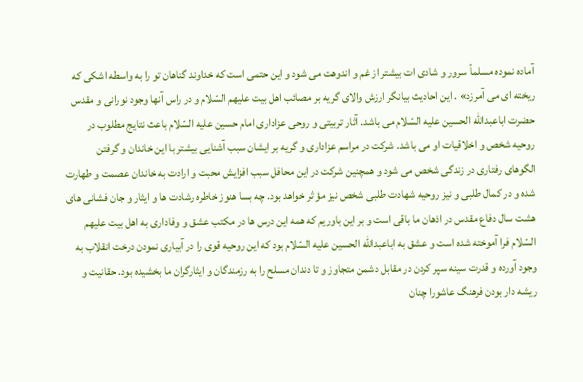آماده نموده مسلماً سرور و شادى ات بیشتر از غم و اندوهت مى شود و این حتمى است که خداوند گناهان تو را به واسطه اشکى که ریخته اى مى آمرزد» . این احادیث بیانگر ارزش والاى گریه بر مصائب اهل بیت علیهم السّلام و در راس آنها وجود نورانى و مقدس حضرت اباعبدالله الحسین علیه السّلام مى باشد. آثار تربیتى و روحى عزادارى امام حسین علیه السّلام باعث نتایج مطلوب در روحیه شخص و اخلاقیات او مى باشد. شرکت در مراسم عزادارى و گریه بر ایشان سبب آشنایى بیشتر با این خاندان و گرفتن الگوهاى رفتارى در زندگى شخص مى شود و همچنین شرکت در این محافل سبب افزایش محبت و ارادت به خاندان عصمت و طهارت شده و در کمال طلبى و نیز روحیه شهادت طلبى شخص نیز مؤ ثر خواهد بود. چه بسا هنوز خاطره رشادت ها و ایثار و جان فشانى هاى هشت سال دفاع مقدس در اذهان ما باقى است و بر این باوریم که همه این درس ها در مکتب عشق و وفادارى به اهل بیت علیهم السّلام فرا آموخته شده است و عشق به اباعبدالله الحسین علیه السّلام بود که این روحیه قوى را در آبیارى نمودن درخت انقلاب به وجود آورده و قدرت سینه سپر کردن در مقابل دشمن متجاوز و تا دندان مسلح را به رزمندگان و ایثارگران ما بخشیده بود. حقانیت و ریشه دار بودن فرهنگ عاشورا چنان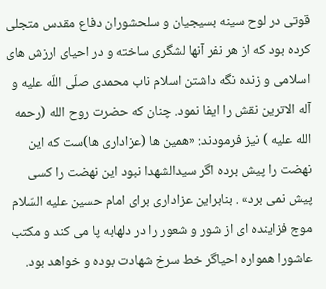قوتى در لوح سینه بسیجیان و سلحشوران دفاع مقدس متجلى کرده بود که از هر نفر آنها لشگرى ساخته و در احیاى ارزش هاى اسلامى و زنده نگه داشتن اسلام ناب محمدى صلّى اللّه علیه و آله الاترین نقش را ایفا نمود. چنان که حضرت روح الله (رحمه الله علیه ) نیز فرمودند: «همین ها (عزادارى ها)ست که این نهضت را پیش برده اگر سیدالشهدا نبود این نهضت را کسى پیش نمى برد» . بنابراین عزادارى براى امام حسین علیه السّلام موج فزاینده اى از شور و شعور را در دلهابه پا مى کند و مکتب عاشورا همواره احیاگر خط سرخ شهادت بوده و خواهد بود.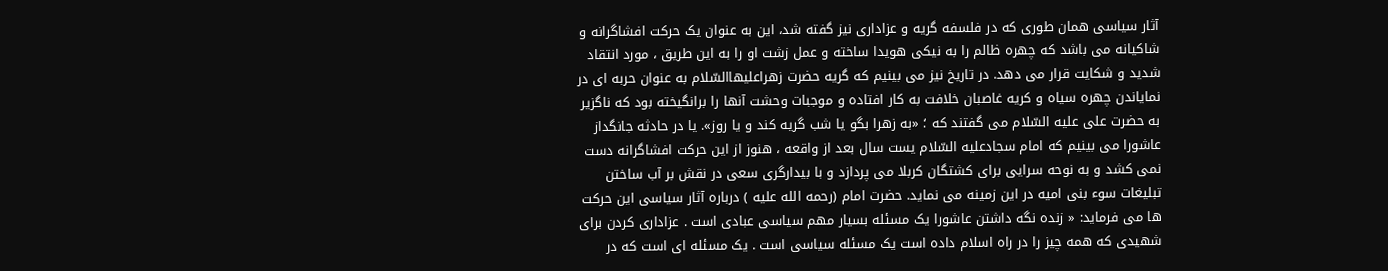آثار سیاسى همان طورى که در فلسفه گریه و عزادارى نیز گفته شد، این به عنوان یک حرکت افشاگرانه و شاکیانه مى باشد که چهره ظالم را به نیکى هویدا ساخته و عمل زشت او را به این طریق ، مورد انتقاد شدید و شکایت قرار مى دهد. در تاریخ نیز مى بینیم که گریه حضرت زهراعلیهاالسّلام به عنوان حربه اى در نمایاندن چهره سیاه و کریه غاصبان خلافت به کار افتاده و موجبات وحشت آنها را برانگیخته بود که ناگزیر به حضرت على علیه السّلام مى گفتند که ؛ «به زهرا بگو یا شب گریه کند و یا روز». یا در حادثه جانگداز عاشورا مى بینیم که امام سجادعلیه السّلام یست سال بعد از واقعه ، هنوز از این حرکت افشاگرانه دست نمى کشد و به نوحه سرایى براى کشتگان کربلا مى پردازد و با بیدارگرى سعى در نقش بر آب ساختن تبلیغات سوء بنى امیه در این زمینه مى نماید. حضرت امام (رحمه الله علیه ) درباره آثار سیاسى این حرکت ها مى فرماید: « زنده نگه داشتن عاشورا یک مسئله بسیار مهم سیاسى عبادى است . عزادارى کردن براى شهیدى که همه چیز را در راه اسلام داده است یک مسئله سیاسى است . یک مسئله اى است که در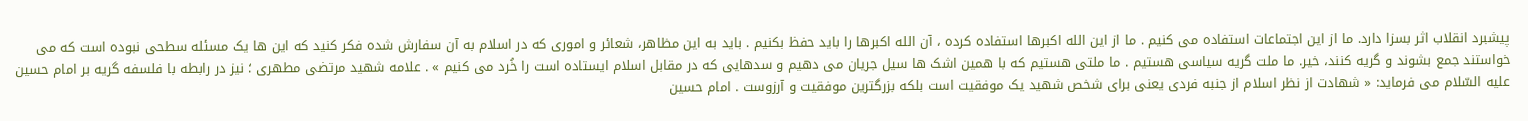پیشبرد انقلاب اثر بسزا دارد. ما از این اجتماعات استفاده مى کنیم . ما از این الله اکبرها استفاده کرده ، آن الله اکبرها را باید حفظ بکنیم . باید به این مظاهر، شعائر و امورى که در اسلام به آن سفارش شده فکر کنید که این ها یک مسئله سطحى نبوده است که مى خواستند جمع بشوند و گریه کنند، خیر. ما ملت گریه سیاسى هستیم . ما ملتى هستیم که با همین اشک ها سیل جریان مى دهیم و سدهایى که در مقابل اسلام ایستاده است را خُرد مى کنیم » . علامه شهید مرتضى مطهرى ؛ نیز در رابطه با فلسفه گریه بر امام حسین علیه السّلام مى فرماید: « شهادت از نظر اسلام از جنبه فردى یعنى براى شخص شهید یک موفقیت است بلکه بزرگترین موفقیت و آرزوست . امام حسین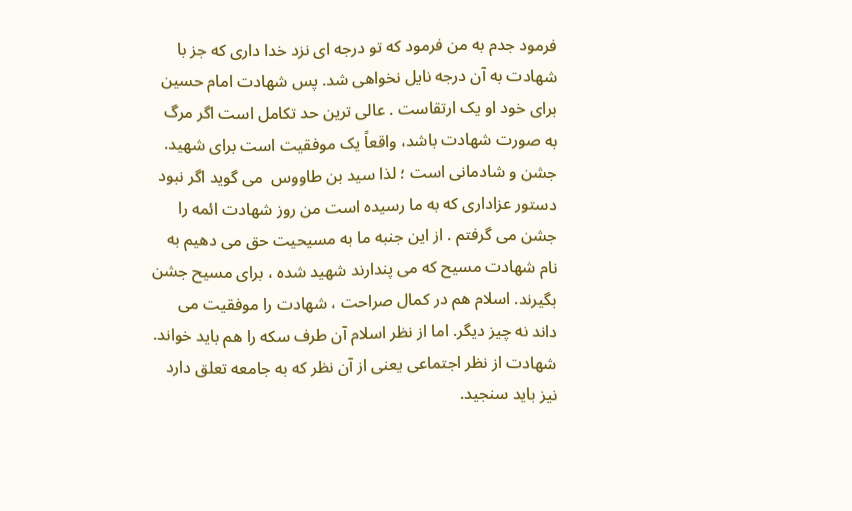فرمود جدم به من فرمود که تو درجه اى نزد خدا دارى که جز با شهادت به آن درجه نایل نخواهى شد. پس شهادت امام حسین براى خود او یک ارتقاست . عالى ترین حد تکامل است اگر مرگ به صورت شهادت باشد، واقعاً یک موفقیت است براى شهید. جشن و شادمانى است ؛ لذا سید بن طاووس ‍ مى گوید اگر نبود دستور عزادارى که به ما رسیده است من روز شهادت ائمه را جشن مى گرفتم . از این جنبه ما به مسیحیت حق مى دهیم به نام شهادت مسیح که مى پندارند شهید شده ، براى مسیح جشن بگیرند. اسلام هم در کمال صراحت ، شهادت را موفقیت مى داند نه چیز دیگر. اما از نظر اسلام آن طرف سکه را هم باید خواند. شهادت از نظر اجتماعى یعنى از آن نظر که به جامعه تعلق دارد نیز باید سنجید.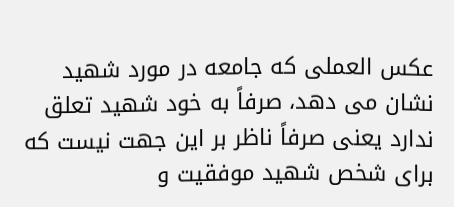عکس العملى که جامعه در مورد شهید نشان مى دهد، صرفاً به خود شهید تعلق ندارد یعنى صرفاً ناظر بر این جهت نیست که براى شخص شهید موفقیت و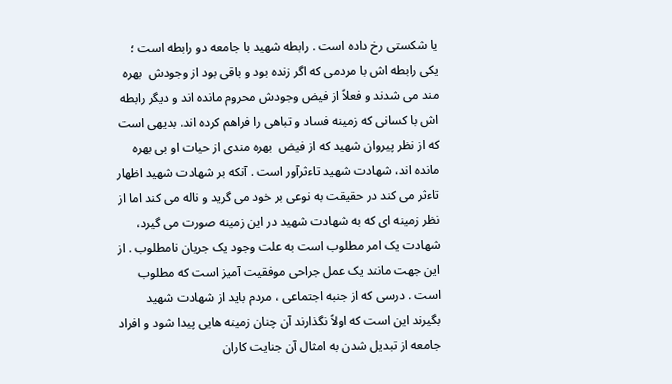یا شکستى رخ داده است . رابطه شهید با جامعه دو رابطه است ؛ یکى رابطه اش با مردمى که اگر زنده بود و باقى بود از وجودش ‍ بهره مند مى شدند و فعلاً از فیض وجودش محروم مانده اند و دیگر رابطه اش با کسانى که زمینه فساد و تباهى را فراهم کرده اند. بدیهى است که از نظر پیروان شهید که از فیض ‍ بهره مندى از حیات او بى بهره مانده اند، شهادت شهید تاءثرآور است . آنکه بر شهادت شهید اظهار تاءثر مى کند در حقیقت به نوعى بر خود مى گرید و ناله مى کند اما از نظر زمینه اى که به شهادت شهید در این زمینه صورت مى گیرد، شهادت یک امر مطلوب است به علت وجود یک جریان نامطلوب . از این جهت مانند یک عمل جراحى موفقیت آمیز است که مطلوب است . درسى که از جنبه اجتماعى ، مردم باید از شهادت شهید بگیرند این است که اولاً نگذارند آن چنان زمینه هایى پیدا شود و افراد جامعه از تبدیل شدن به امثال آن جنایت کاران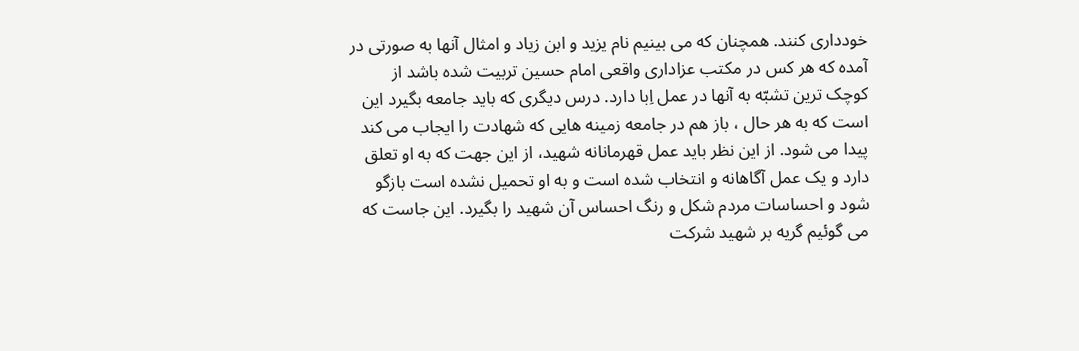خوددارى کنند. همچنان که مى بینیم نام یزید و ابن زیاد و امثال آنها به صورتى در آمده که هر کس در مکتب عزادارى واقعى امام حسین تربیت شده باشد از کوچک ترین تشبّه به آنها در عمل اِبا دارد. درس دیگرى که باید جامعه بگیرد این است که به هر حال ، باز هم در جامعه زمینه هایى که شهادت را ایجاب مى کند پیدا مى شود. از این نظر باید عمل قهرمانانه شهید، از این جهت که به او تعلق دارد و یک عمل آگاهانه و انتخاب شده است و به او تحمیل نشده است بازگو شود و احساسات مردم شکل و رنگ احساس آن شهید را بگیرد. این جاست که مى گوئیم گریه بر شهید شرکت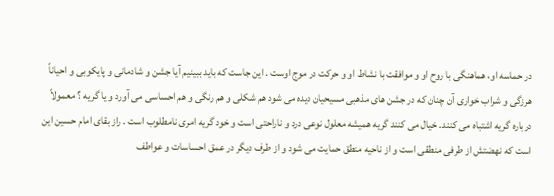در حماسه او، هماهنگى با روح او و موافقت با نشاط او و حرکت در موج اوست . این جاست که باید ببینیم آیا جشن و شادمانى و پایکوبى و احیاناً هرزگى و شراب خوارى آن چنان که در جشن هاى مذهبى مسیحیان دیده مى شود هم شکلى و هم رنگى و هم احساسى مى آورد و یا گریه ؟ معمولاً درباره گریه اشتباه مى کنند. خیال مى کنند گریه همیشه معلول نوعى درد و ناراحتى است و خود گریه امرى نامطلوب است . راز بقاى امام حسین این است که نهضتش از طرفى منطقى است و از ناحیه منطق حمایت مى شود و از طرف دیگر در عمق احساسات و عواطف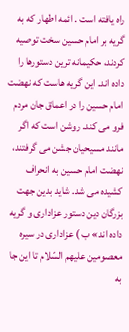راه یافته است . ائمه اطهار که به گریه بر امام حسین سخت توصیه کردند، حکیمانه ترین دستورها را داده اند. این گریه هاست که نهضت امام حسین را در اعماق جان مردم فرو مى کند. روشن است که اگر مانند مسیحیان جشن مى گرفتند، نهضت امام حسین به انحراف کشیده مى شد. شاید بدین جهت بزرگان دین دستور عزادارى و گریه داده اند» ب ) عزادارى در سیره معصومین علیهم السّلام تا این جا به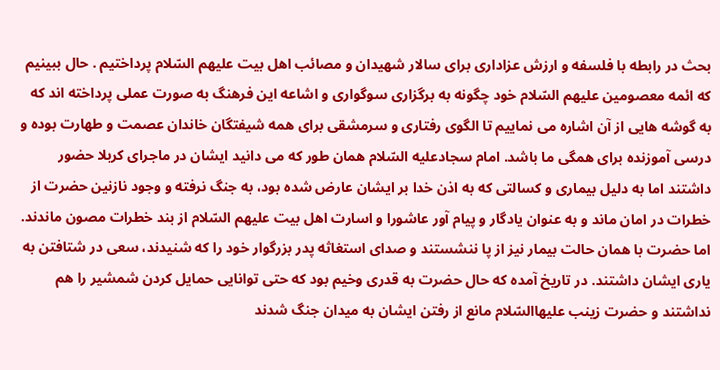بحث در رابطه با فلسفه و ارزش عزادارى براى سالار شهیدان و مصائب اهل بیت علیهم السّلام پرداختیم . حال ببینیم که ائمه معصومین علیهم السّلام خود چگونه به برگزارى سوگوارى و اشاعه این فرهنگ به صورت عملى پرداخته اند که به گوشه هایى از آن اشاره مى نماییم تا الگوى رفتارى و سرمشقى براى همه شیفتگان خاندان عصمت و طهارت بوده و درسى آموزنده براى همگى ما باشد. امام سجادعلیه السّلام همان طور که مى دانید ایشان در ماجراى کربلا حضور داشتند اما به دلیل بیمارى و کسالتى که به اذن خدا بر ایشان عارض شده بود، به جنگ نرفته و وجود نازنین حضرت از خطرات در امان ماند و به عنوان یادگار و پیام آور عاشورا و اسارت اهل بیت علیهم السّلام از بند خطرات مصون ماندند. اما حضرت با همان حالت بیمار نیز از پا ننشستند و صداى استغاثه پدر بزرگوار خود را که شنیدند، سعى در شتافتن به یارى ایشان داشتند. در تاریخ آمده که حال حضرت به قدرى وخیم بود که حتى توانایى حمایل کردن شمشیر را هم نداشتند و حضرت زینب علیهاالسّلام مانع از رفتن ایشان به میدان جنگ شدند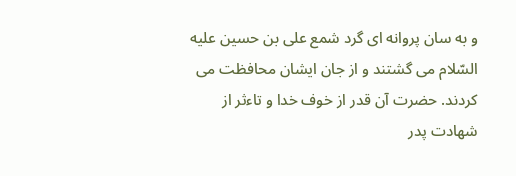و به سان پروانه اى گرد شمع على بن حسین علیه السّلام مى گشتند و از جان ایشان محافظت مى کردند. حضرت آن قدر از خوف خدا و تاءثر از شهادت پدر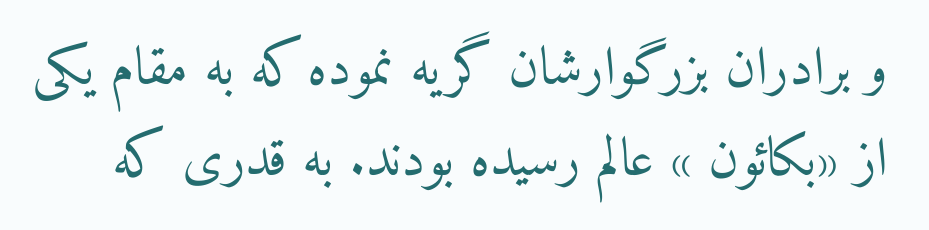و برادران بزرگوارشان گریه نموده که به مقام یکى از «بکائون » عالم رسیده بودند. به قدرى که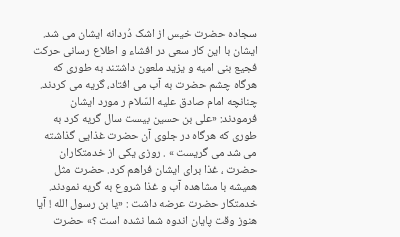سجاده حضرت خیس از اشک دُردانه ایشان مى شد. ایشان با این کار سعى در افشاء و اطلاع رسانى حرکت فجیع بنى امیه و یزید ملعون داشتند به طورى که هرگاه چشم حضرت به آب مى افتاد، گریه مى کردند. چنانچه امام صادق علیه السّلام ر مورد ایشان فرمودند: «على بن حسین بیست سال گریه کرد به طورى که هرگاه در جلوى آن حضرت غذایى گذاشته مى شد مى گریست » . روزى یکى از خدمتکاران حضرت ، غذا براى ایشان فراهم کرد. حضرت مثل همیشه با مشاهده آب و غذا شروع به گریه نمودند. خدمتکار حضرت عرضه داشت : «یا بن رسول الله ! آیا هنوز وقت پایان اندوه شما نشده است ؟» حضرت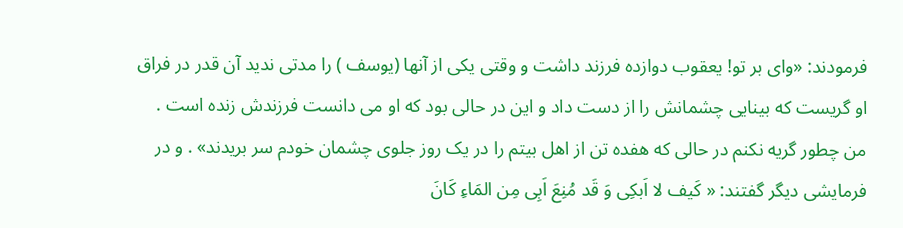فرمودند: «واى بر تو! یعقوب دوازده فرزند داشت و وقتى یکى از آنها (یوسف ) را مدتى ندید آن قدر در فراق او گریست که بینایى چشمانش را از دست داد و این در حالى بود که او مى دانست فرزندش زنده است . من چطور گریه نکنم در حالى که هفده تن از اهل بیتم را در یک روز جلوى چشمان خودم سر بریدند» . و در فرمایشى دیگر گفتند: « کَیف لا اَبکِى وَ قَد مُنِعَ اَبِى مِن المَاءِ کَانَ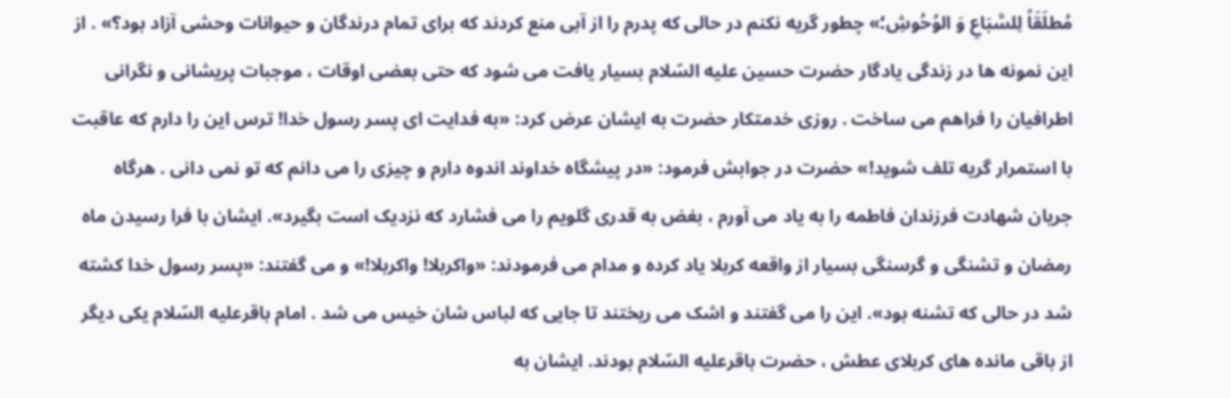مُطلَقَاً لِلسَّبَاعِ وَ الوُحُوشِ؛» چطور گریه نکنم در حالى که پدرم را از آبى منع کردند که براى تمام درندگان و حیوانات وحشى آزاد بود؟» . از این نمونه ها در زندگى یادگار حضرت حسین علیه السّلام بسیار یافت مى شود که حتى بعضى اوقات ، موجبات پریشانى و نگرانى اطرافیان را فراهم مى ساخت . روزى خدمتکار حضرت به ایشان عرض کرد: «به فدایت اى پسر رسول خدا! ترس این را دارم که عاقبت با استمرار گریه تلف شوید!» حضرت در جوابش فرمود: «در پیشگاه خداوند اندوه دارم و چیزى را مى دانم که تو نمى دانى . هرگاه جریان شهادت فرزندان فاطمه را به یاد مى آورم ، بغض به قدرى گلویم را مى فشارد که نزدیک است بگیرد». ایشان با فرا رسیدن ماه رمضان و تشنگى و گرسنگى بسیار از واقعه کربلا یاد کرده و مدام مى فرمودند: «واکربلا! واکربلا!» و مى گفتند: «پسر رسول خدا کشته شد در حالى که تشنه بود». این را مى گفتند و اشک مى ریختند تا جایى که لباس شان خیس مى شد . امام باقرعلیه السّلام یکى دیگر از باقى مانده هاى کربلاى عطش ، حضرت باقرعلیه السّلام بودند. ایشان به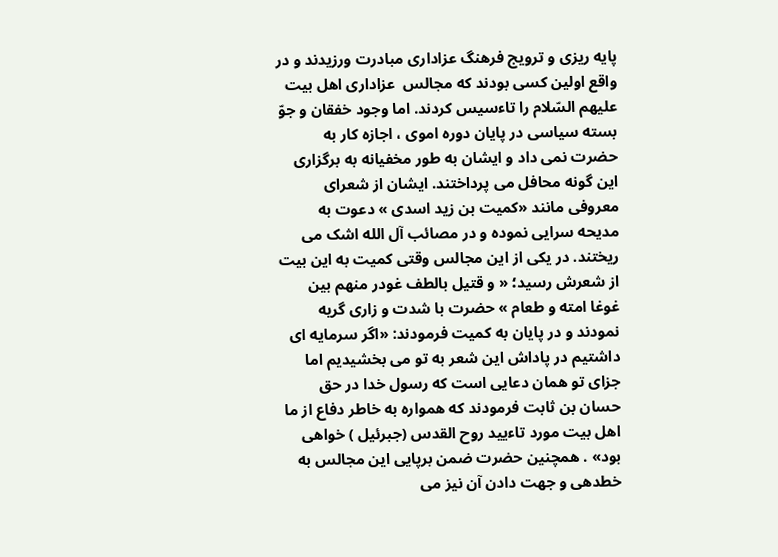پایه ریزى و ترویج فرهنگ عزادارى مبادرت ورزیدند و در واقع اولین کسى بودند که مجالس ‍ عزادارى اهل بیت علیهم السّلام را تاءسیس کردند. اما وجود خفقان و جوّ بسته سیاسى در پایان دوره اموى ، اجازه کار به حضرت نمى داد و ایشان به طور مخفیانه به برگزارى این گونه محافل مى پرداختند. ایشان از شعراى معروفى مانند «کمیت بن زید اسدى » دعوت به مدیحه سرایى نموده و در مصائب آل الله اشک مى ریختند. در یکى از این مجالس وقتى کمیت به این بیت از شعرش رسید؛ « و قتیل بالطف غودر منهم بین غوغا امته و طعام » حضرت با شدت و زارى گریه نمودند و در پایان به کمیت فرمودند: «اگر سرمایه اى داشتیم در پاداش این شعر به تو مى بخشیدیم اما جزاى تو همان دعایى است که رسول خدا در حق حسان بن ثابت فرمودند که همواره به خاطر دفاع از ما اهل بیت مورد تاءیید روح القدس (جبرئیل ) خواهى بود» . همچنین حضرت ضمن برپایى این مجالس به خطدهى و جهت دادن آن نیز مى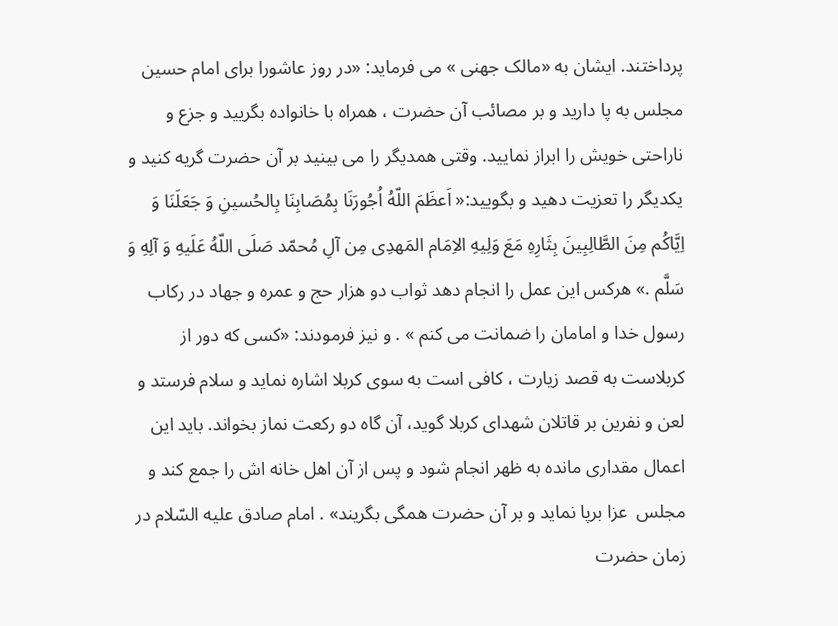پرداختند. ایشان به «مالک جهنى » مى فرماید: «در روز عاشورا براى امام حسین مجلس به پا دارید و بر مصائب آن حضرت ، همراه با خانواده بگریید و جزع و ناراحتى خویش را ابراز نمایید. وقتى همدیگر را مى بینید بر آن حضرت گریه کنید و یکدیگر را تعزیت دهید و بگویید:« اَعظَمَ اللّهُ اُجُورَنَا بِمُصَابِنَا بِالحُسینِ وَ جَعَلَنَا وَ اِیَّاکُم مِنَ الطَّالِبِینَ بِثَارِهِ مَعَ وَلِیهِ الاِمَام المَهدِى مِن آلِ مُحمّد صَلَى اللّهُ عَلَیهِ وَ آلِهِ وَ سَلَّم .» هرکس این عمل را انجام دهد ثواب دو هزار حج و عمره و جهاد در رکاب رسول خدا و امامان را ضمانت مى کنم » . و نیز فرمودند: «کسى که دور از کربلاست به قصد زیارت ، کافى است به سوى کربلا اشاره نماید و سلام فرستد و لعن و نفرین بر قاتلان شهداى کربلا گوید، آن گاه دو رکعت نماز بخواند. باید این اعمال مقدارى مانده به ظهر انجام شود و پس از آن اهل خانه اش را جمع کند و مجلس ‍ عزا برپا نماید و بر آن حضرت همگى بگریند» . امام صادق علیه السّلام در زمان حضرت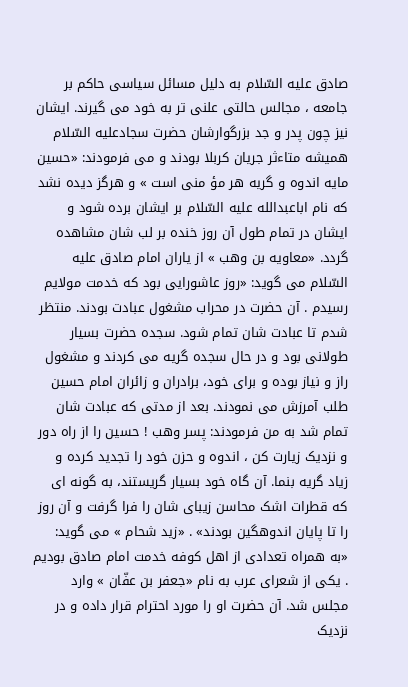صادق علیه السّلام به دلیل مسائل سیاسى حاکم بر جامعه ، مجالس حالتى علنى تر به خود مى گیرند. ایشان نیز چون پدر و جد بزرگوارشان حضرت سجادعلیه السّلام همیشه متاءثر جریان کربلا بودند و مى فرمودند: «حسین مایه اندوه و گریه هر مؤ منى است » و هرگز دیده نشد که نام اباعبدالله علیه السّلام بر ایشان برده شود و ایشان در تمام طول آن روز خنده بر لب شان مشاهده گردد. «معاویه بن وهب » از یاران امام صادق علیه السّلام مى گوید: «روز عاشورایى بود که خدمت مولایم رسیدم . آن حضرت در محراب مشغول عبادت بودند. منتظر شدم تا عبادت شان تمام شود. سجده حضرت بسیار طولانى بود و در حال سجده گریه مى کردند و مشغول راز و نیاز بوده و براى خود، برادران و زائران امام حسین طلب آمرزش مى نمودند. بعد از مدتى که عبادت شان تمام شد به من فرمودند: پسر وهب ! حسین را از راه دور و نزدیک زیارت کن ، اندوه و حزن خود را تجدید کرده و زیاد گریه بنما. آن گاه خود بسیار گریستند، به گونه اى که قطرات اشک محاسن زیباى شان را فرا گرفت و آن روز را تا پایان اندوهگین بودند» . «زید شحام » مى گوید: «به همراه تعدادى از اهل کوفه خدمت امام صادق بودیم . یکى از شعراى عرب به نام «جعفر بن عفّان » وارد مجلس شد. آن حضرت او را مورد احترام قرار داده و در نزدیک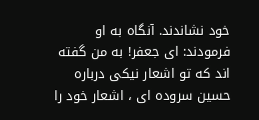خود نشاندند. آنگاه به او فرمودند: اى جعفر! به من گفته اند که تو اشعار نیکى درباره حسین سروده اى ، اشعار خود را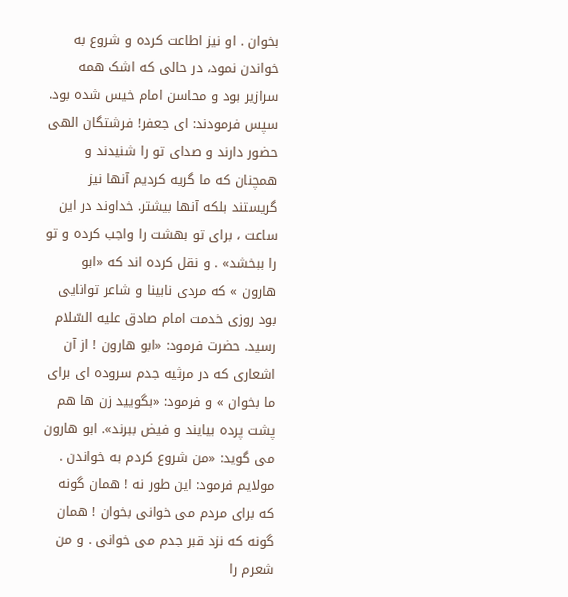بخوان . او نیز اطاعت کرده و شروع به خواندن نمود، در حالى که اشک همه سرازیر بود و محاسن امام خیس شده بود. سپس فرمودند: اى جعفر! فرشتگان الهى حضور دارند و صداى تو را شنیدند و همچنان که ما گریه کردیم آنها نیز گریستند بلکه آنها بیشتر. خداوند در این ساعت ، براى تو بهشت را واجب کرده و تو را ببخشد» . و نقل کرده اند که «ابو هارون » که مردى نابینا و شاعر توانایى بود روزى خدمت امام صادق علیه السّلام رسید. حضرت فرمود: «ابو هارون ! از آن اشعارى که در مرثیه جدم سروده اى براى ما بخوان » و فرمود: «بگویید زن ها هم پشت پرده بیایند و فیض ببرند». ابو هارون مى گوید: «من شروع کردم به خواندن . مولایم فرمود: این طور نه ! همان گونه که براى مردم مى خوانى بخوان ! همان گونه که نزد قبر جدم مى خوانى . و من شعرم را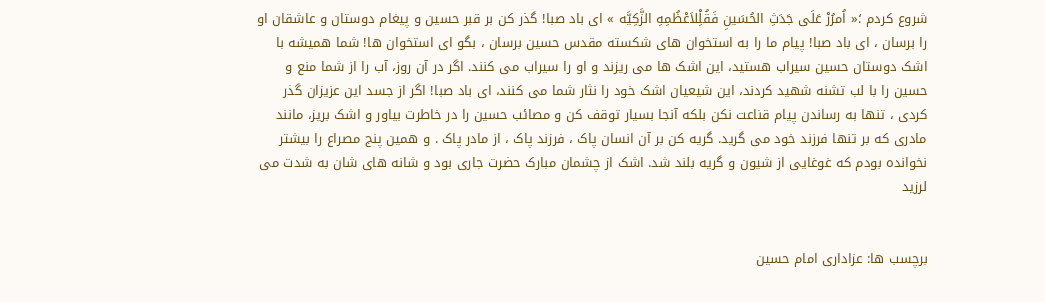شروع کردم ؛« اُمرُرْ عَلَى جَدَثِ الحُسَینِ فَقُلِْلاَعْظُمِهِ الزَّکِیَّه » اى باد صبا! گذر کن بر قبر حسین و پیغام دوستان و عاشقان او را برسان ، اى باد صبا! پیام ما را به استخوان هاى شکسته مقدس حسین برسان ، بگو اى استخوان ها! شما همیشه با اشک دوستان حسین سیراب هستید، این اشک ها مى ریزند و او را سیراب مى کنند. اگر در آن روز، آب را از شما منع و حسین را با لب تشنه شهید کردند، این شیعیان اشک خود را نثار شما مى کنند، اى باد صبا! اگر از جسد این عزیزان گذر کردى ، تنها به رساندن پیام قناعت نکن بلکه آنجا بسیار توقف کن و مصائب حسین را در خاطرت بیاور و اشک بریز، مانند مادرى که بر تنها فرزند خود مى گرید. گریه کن بر آن انسان پاک ، فرزند پاک ، از مادر پاک . و همین پنج مصراع را بیشتر نخوانده بودم که غوغایى از شیون و گریه بلند شد. اشک از چشمان مبارک حضرت جارى بود و شانه هاى شان به شدت مى لرزید


برچسب ها: عزاداری امام حسین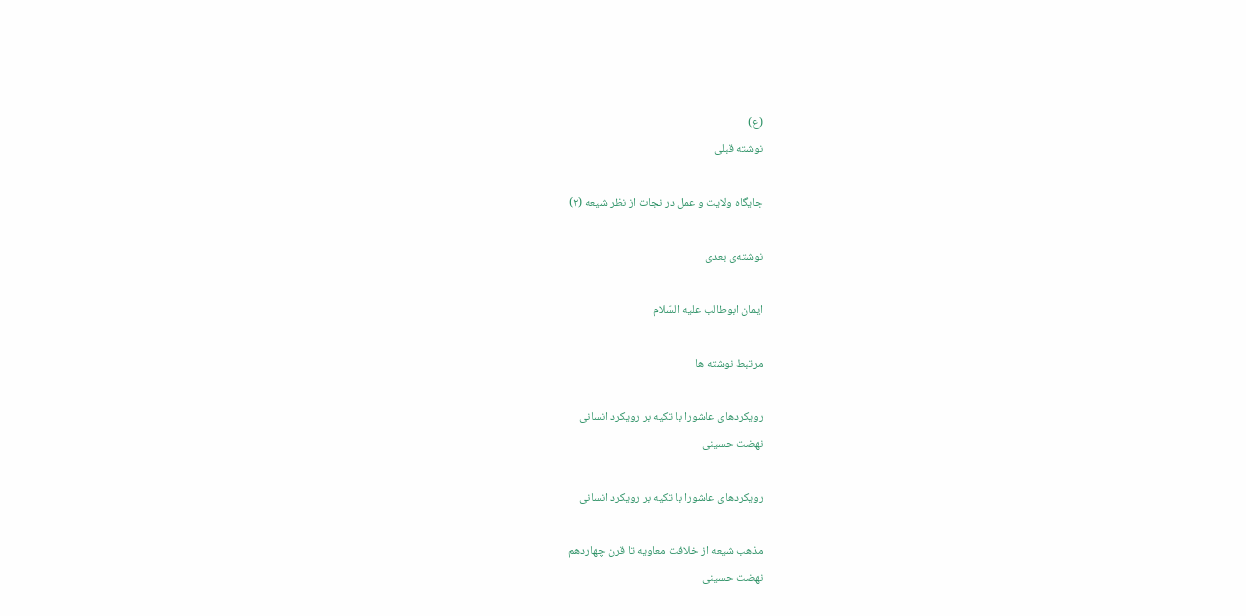(ع)
نوشته قبلی

جایگاه ولایت و عمل در نجات از نظر شیعه (۲)

نوشته‌ی بعدی

ایمان ابوطالب علیه السّلام

مرتبط نوشته ها

رویکردهای عاشورا با تکیه بر رویکرد انسانی
نهضت حسینی

رویکردهای عاشورا با تکیه بر رویکرد انسانی

مذهب شیعه از خلافت معاویه تا قرن چهاردهم
نهضت حسینی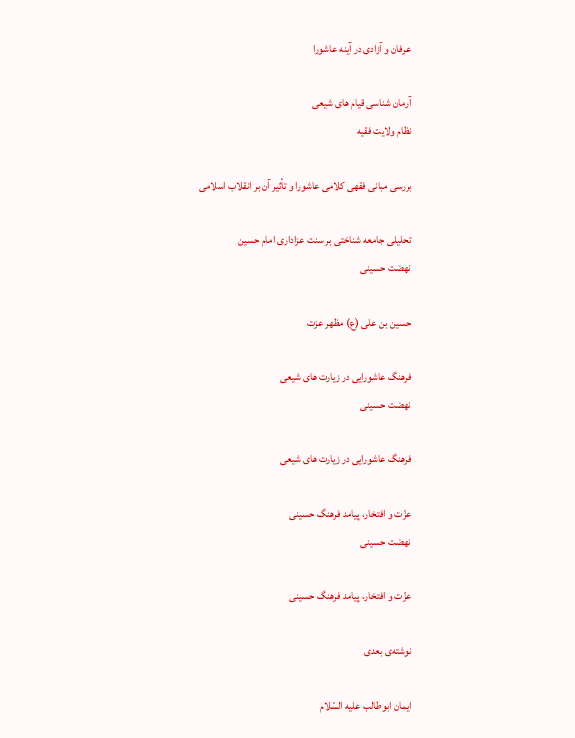عرفان و آزادى در آینه عاشورا

آرمان ‌شناسى قیام‌ هاى شیعى
نظام ولایت فقیه

بررسی مبانی فقهی کلامی عاشورا و تأثیر آن بر انقلاب اسلامی

تحلیلى جامعه شناختى بر سنت عزادارى امام حسین
نهضت حسینی

حسین بن علی (ع) مظهر عزت

فرهنگ عاشورایی در زیارت های شیعی
نهضت حسینی

فرهنگ عاشورایی در زیارت های شیعی

عزّت و افتخار، پیامد فرهنگ حسینی
نهضت حسینی

عزّت و افتخار، پیامد فرهنگ حسینی

نوشته‌ی بعدی

ايمان ابوطالب عليه السّلام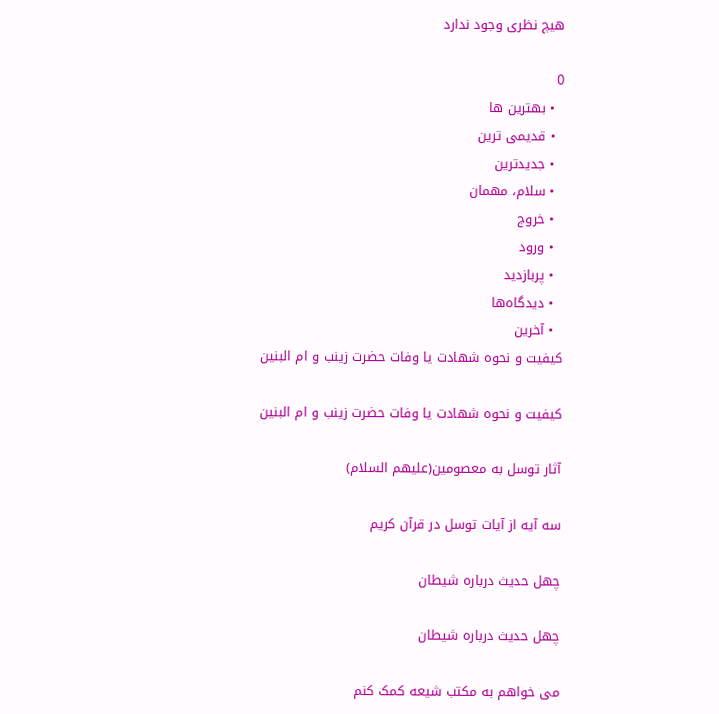هیچ نظری وجود ندارد

0
  • بهترین ها
  • قدیمی ترین
  • جدیدترین
  • سلام، مهمان
  • خروج
  • ورود
  • پربازدید
  • دیدگاه‌ها
  • آخرین
کیفیت و نحوه شهادت یا وفات حضرت زینب و ام البنین

کیفیت و نحوه شهادت یا وفات حضرت زینب و ام البنین

آثار توسل به معصومین(علیهم السلام)

سه آیه از آیات توسل در قرآن کریم

چهل حدیث درباره شیطان

چهل حدیث درباره شیطان

می خواهم به مکتب شیعه کمک کنم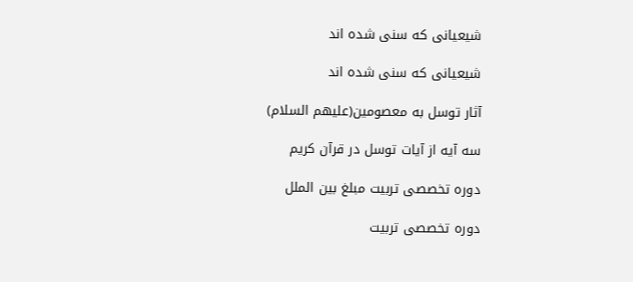شیعیانی که سنی شده اند

شیعیانی که سنی شده اند

آثار توسل به معصومین(علیهم السلام)

سه آیه از آیات توسل در قرآن کریم

دوره تخصصی تربیت مبلغ بین الملل

دوره تخصصی تربیت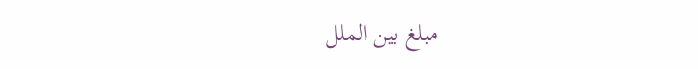مبلغ بین الملل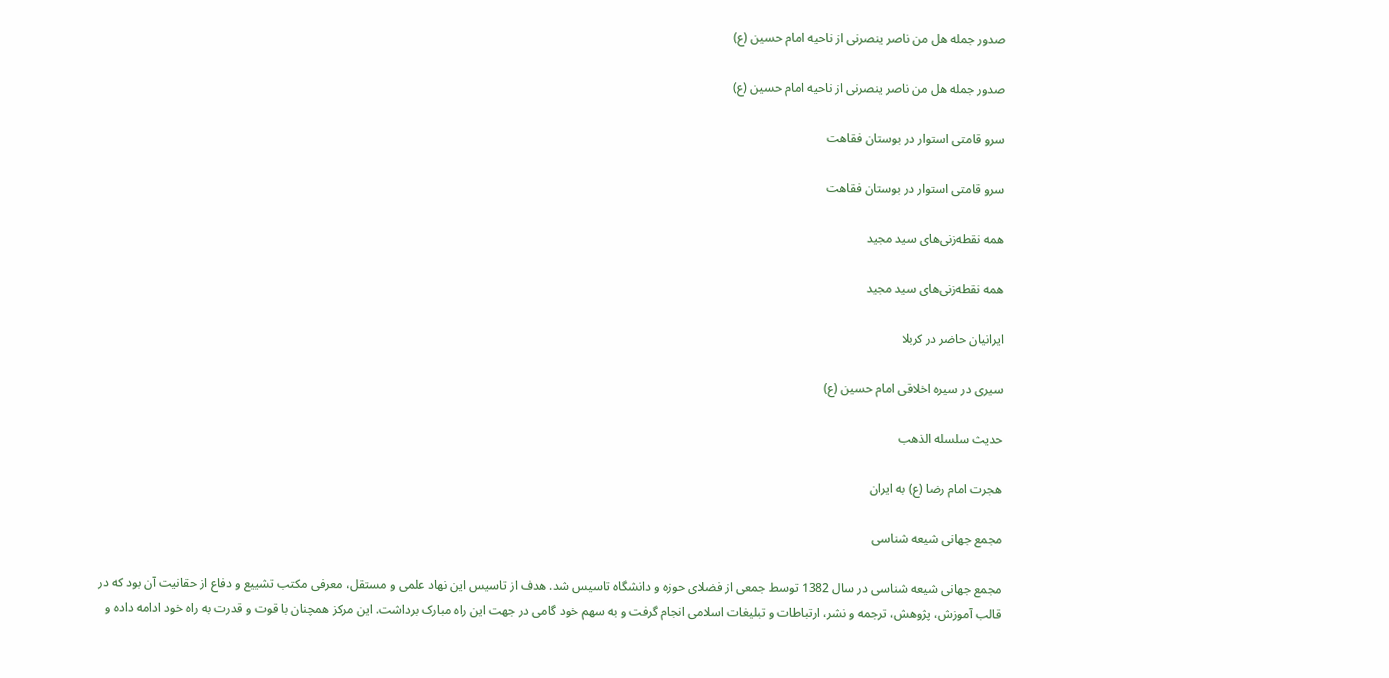صدور جمله هل من ناصر ینصرنی از ناحیه امام حسین (ع)

صدور جمله هل من ناصر ینصرنی از ناحیه امام حسین (ع)

سرو قامتی استوار در بوستان فقاهت

سرو قامتی استوار در بوستان فقاهت

همه نقطه‌زنی‌های سید مجید

همه نقطه‌زنی‌های سید مجید

ایرانیان حاضر در کربلا

سیری در سیره اخلاقی امام حسین (ع)

حدیث سلسله الذهب

هجرت امام رضا (ع) به ایران

مجمع جهانی شیعه شناسی

مجمع جهانی شیعه شناسی در سال 1382 توسط جمعی از فضلای حوزه و دانشگاه تاسیس شد. هدف از تاسیس این نهاد علمی و مستقل، معرفی مکتب تشییع و دفاع از حقانیت آن بود که در قالب آموزش، پژوهش، ترجمه و نشر، ارتباطات و تبلیغات اسلامی انجام گرفت و به سهم خود گامی در جهت این راه مبارک برداشت. این مرکز همچنان با قوت و قدرت به راه خود ادامه داده و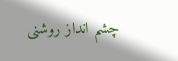چشم انداز روشنی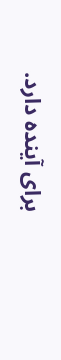برای آینده دارد.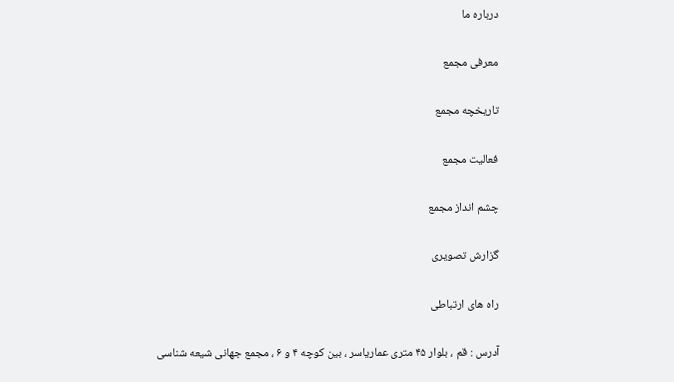درباره ما

معرفی مجمع

تاریخچه مجمع

فعالیت مجمع

چشم انداز مجمع

گزارش تصویری

راه های ارتباطی

آدرس : قم ، بلوار ۴۵ متری عماریاسر ، بین کوچه ۴ و ۶ ، مجمع جهانی شیعه شناسی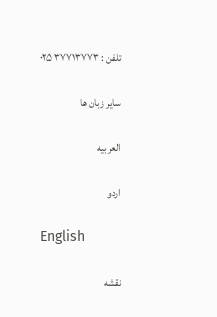تلفن : ۳۷۷۱۳۷۷۳ ۰۲۵

سایر زبان ها

العربیه

اردو

English

نقشه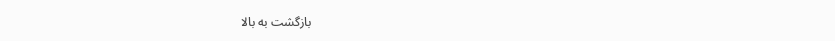بازگشت به بالا